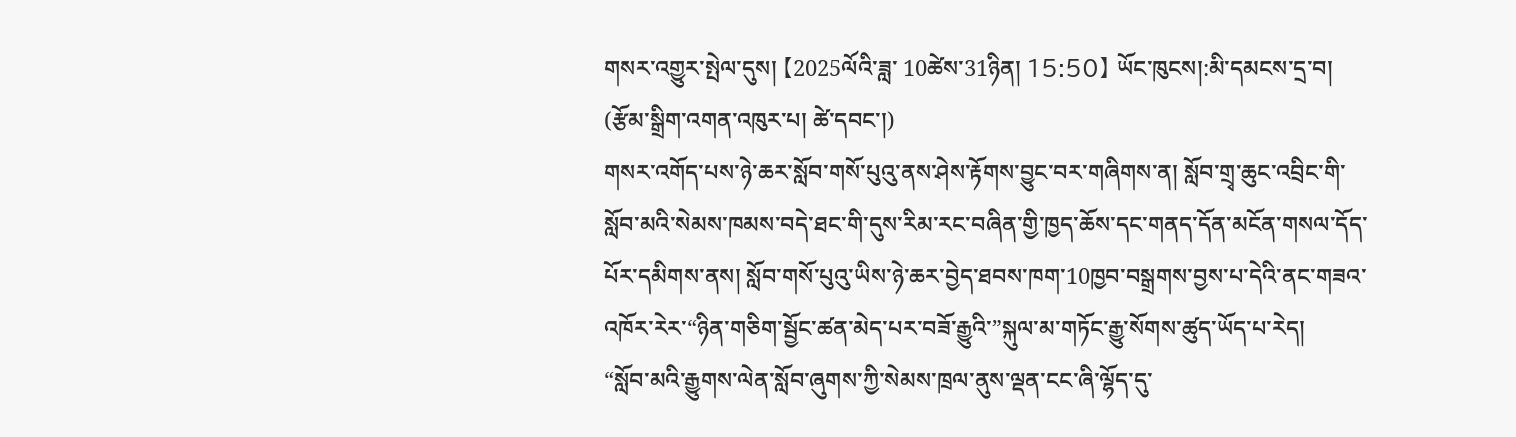གསར་འགྱུར་སྤེལ་དུས། 【2025ལོའི་ཟླ་ 10ཚེས་31ཉིན། 15:50】 ཡོང་ཁུངས།:མི་དམངས་དྲ་བ། (རྩོམ་སྒྲིག་འགན་འཁུར་པ། ཚེ་དབང་།)
གསར་འགོད་པས་ཉེ་ཆར་སློབ་གསོ་པུའུ་ནས་ཤེས་རྟོགས་བྱུང་བར་གཞིགས་ན། སློབ་གྲྭ་ཆུང་འབྲིང་གི་སློབ་མའི་སེམས་ཁམས་བདེ་ཐང་གི་དུས་རིམ་རང་བཞིན་གྱི་ཁྱད་ཆོས་དང་གནད་དོན་མངོན་གསལ་དོད་པོར་དམིགས་ནས། སློབ་གསོ་པུའུ་ཡིས་ཉེ་ཆར་བྱེད་ཐབས་ཁག་10ཁྱབ་བསྒྲགས་བྱས་པ་དེའི་ནང་གཟའ་འཁོར་རེར་“ཉིན་གཅིག་སྦྱོང་ཚན་མེད་པར་བཟོ་རྒྱུའི་”སྐུལ་མ་གཏོང་རྒྱུ་སོགས་ཚུད་ཡོད་པ་རེད།
“སློབ་མའི་རྒྱུགས་ལེན་སློབ་ཞུགས་ཀྱི་སེམས་ཁྲལ་ནུས་ལྡན་ངང་ཞི་ལྷོད་དུ་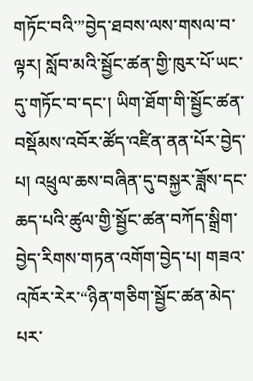གཏོང་བའི་”བྱེད་ཐབས་ལས་གསལ་བ་ལྟར། སློབ་མའི་སྦྱོང་ཚན་གྱི་ཁུར་པོ་ཡང་དུ་གཏོང་བ་དང་། ཡིག་ཐོག་གི་སྦྱོང་ཚན་བསྡོམས་འབོར་ཚོད་འཛིན་ནན་པོར་བྱེད་པ། འཕྲུལ་ཆས་བཞིན་དུ་བསྐྱར་ཟློས་དང་ཆད་པའི་ཚུལ་གྱི་སྦྱོང་ཚན་བཀོད་སྒྲིག་བྱེད་རིགས་གཏན་འགོག་བྱེད་པ། གཟའ་འཁོར་རེར་“ཉིན་གཅིག་སྦྱོང་ཚན་མེད་པར་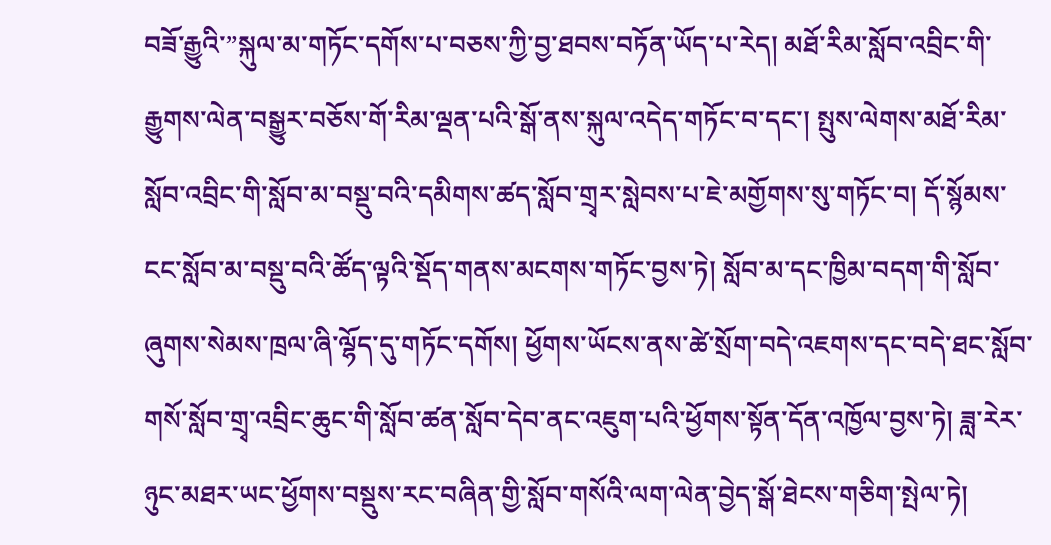བཟོ་རྒྱུའི་”སྐུལ་མ་གཏོང་དགོས་པ་བཅས་ཀྱི་བྱ་ཐབས་བཏོན་ཡོད་པ་རེད། མཐོ་རིམ་སློབ་འབྲིང་གི་རྒྱུགས་ལེན་བསྒྱུར་བཅོས་གོ་རིམ་ལྡན་པའི་སྒོ་ནས་སྐུལ་འདེད་གཏོང་བ་དང་། སྤུས་ལེགས་མཐོ་རིམ་སློབ་འབྲིང་གི་སློབ་མ་བསྡུ་བའི་དམིགས་ཚད་སློབ་གྲྭར་སླེབས་པ་ཇེ་མགྱོགས་སུ་གཏོང་བ། དོ་སྙོམས་ངང་སློབ་མ་བསྡུ་བའི་ཚོད་ལྟའི་སྡོད་གནས་མངགས་གཏོང་བྱས་ཏེ། སློབ་མ་དང་ཁྱིམ་བདག་གི་སློབ་ཞུགས་སེམས་ཁྲལ་ཞི་ལྷོད་དུ་གཏོང་དགོས། ཕྱོགས་ཡོངས་ནས་ཚེ་སྲོག་བདེ་འཇགས་དང་བདེ་ཐང་སློབ་གསོ་སློབ་གྲྭ་འབྲིང་ཆུང་གི་སློབ་ཚན་སློབ་དེབ་ནང་འཇུག་པའི་ཕྱོགས་སྟོན་དོན་འཁྱོལ་བྱས་ཏེ། ཟླ་རེར་ཉུང་མཐར་ཡང་ཕྱོགས་བསྡུས་རང་བཞིན་གྱི་སློབ་གསོའི་ལག་ལེན་བྱེད་སྒོ་ཐེངས་གཅིག་སྤེལ་ཏེ།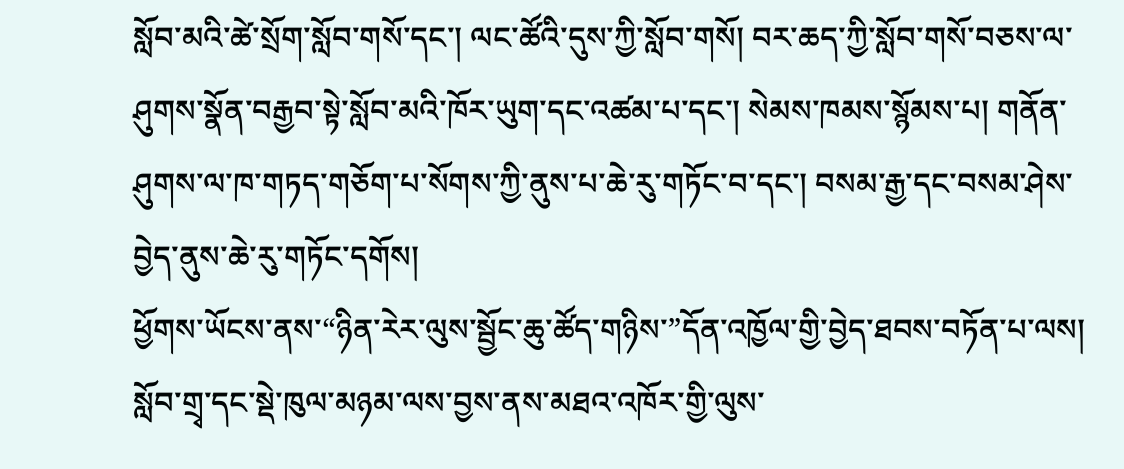སློབ་མའི་ཚེ་སྲོག་སློབ་གསོ་དང་། ལང་ཚོའི་དུས་ཀྱི་སློབ་གསོ། བར་ཆད་ཀྱི་སློབ་གསོ་བཅས་ལ་ཤུགས་སྣོན་བརྒྱབ་སྟེ་སློབ་མའི་ཁོར་ཡུག་དང་འཚམ་པ་དང་། སེམས་ཁམས་སྙོམས་པ། གནོན་ཤུགས་ལ་ཁ་གཏད་གཅོག་པ་སོགས་ཀྱི་ནུས་པ་ཆེ་རུ་གཏོང་བ་དང་། བསམ་རྒྱ་དང་བསམ་ཤེས་བྱེད་ནུས་ཆེ་རུ་གཏོང་དགོས།
ཕྱོགས་ཡོངས་ནས་“ཉིན་རེར་ལུས་སྦྱོང་ཆུ་ཚོད་གཉིས་”དོན་འཁྱོལ་གྱི་བྱེད་ཐབས་བཏོན་པ་ལས། སློབ་གྲྭ་དང་སྡེ་ཁུལ་མཉམ་ལས་བྱས་ནས་མཐའ་འཁོར་གྱི་ལུས་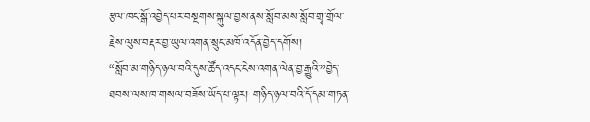རྩལ་ཁང་སྒོ་འབྱེད་པར་བསྔགས་སྐུལ་བྱས་ནས་སློབ་མས་སློབ་གྲྭ་གྲོལ་རྗེས་ལུས་བརྡར་བྱ་ཡུལ་འགན་སྲུང་མཁོ་འདོན་བྱེད་དགོས།
“སློབ་མ་གཉིད་ཉལ་བའི་དུས་ཚོད་འདང་ངེས་འགན་ལེན་བྱ་རྒྱུའི་”བྱེད་ཐབས་ལས་ཁ་གསལ་བཟོས་ཡོད་པ་ལྟར། གཉིད་ཉལ་བའི་དོ་དམ་གཏན་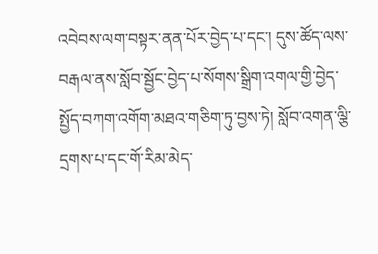འབེབས་ལག་བསྟར་ནན་པོར་བྱེད་པ་དང་། དུས་ཚོད་ལས་བརྒལ་ནས་སློབ་སྦྱོང་བྱེད་པ་སོགས་སྒྲིག་འགལ་གྱི་བྱེད་སྤྱོད་བཀག་འགོག་མཐའ་གཅིག་ཏུ་བྱས་ཏེ། སློབ་འགན་ལྕི་དྲགས་པ་དང་གོ་རིམ་མེད་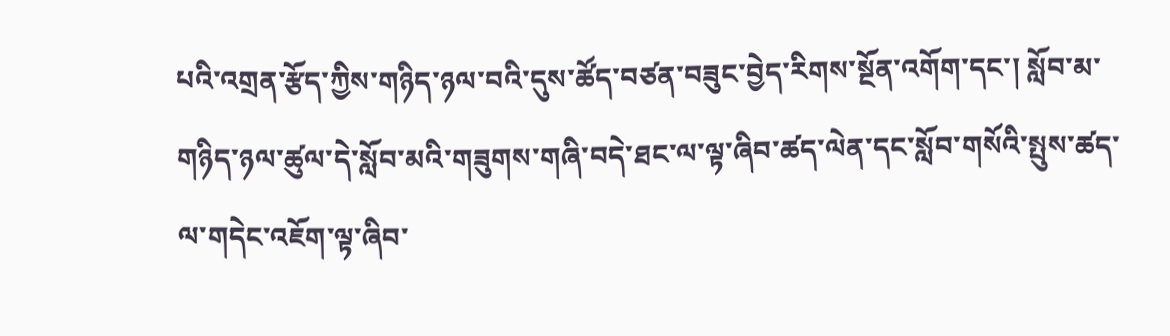པའི་འགྲན་རྩོད་ཀྱིས་གཉིད་ཉལ་བའི་དུས་ཚོད་བཙན་བཟུང་བྱེད་རིགས་སྔོན་འགོག་དང་། སློབ་མ་གཉིད་ཉལ་ཚུལ་དེ་སློབ་མའི་གཟུགས་གཞི་བདེ་ཐང་ལ་ལྟ་ཞིབ་ཚད་ལེན་དང་སློབ་གསོའི་སྤུས་ཚད་ལ་གདེང་འཇོག་ལྟ་ཞིབ་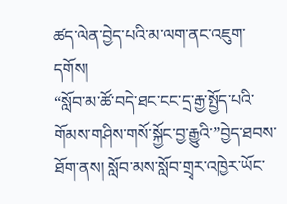ཚད་ལེན་བྱེད་པའི་མ་ལག་ནང་འཇུག་དགོས།
“སློབ་མ་ཚོ་བདེ་ཐང་ངང་དྲ་རྒྱ་སྤྱོད་པའི་གོམས་གཤིས་གསོ་སྐྱོང་བྱ་རྒྱུའི་”བྱེད་ཐབས་ཐོག་ནས། སློབ་མས་སློབ་གྲྭར་འཁྱེར་ཡོང་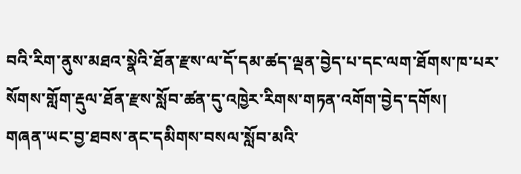བའི་རིག་ནུས་མཐའ་སྣེའི་ཐོན་རྫས་ལ་དོ་དམ་ཚད་ལྡན་བྱེད་པ་དང་ལག་ཐོགས་ཁ་པར་སོགས་གློག་རྡུལ་ཐོན་རྫས་སློབ་ཚན་དུ་འཁྱེར་རིགས་གཏན་འགོག་བྱེད་དགོས།
གཞན་ཡང་བྱ་ཐབས་ནང་དམིགས་བསལ་སློབ་མའི་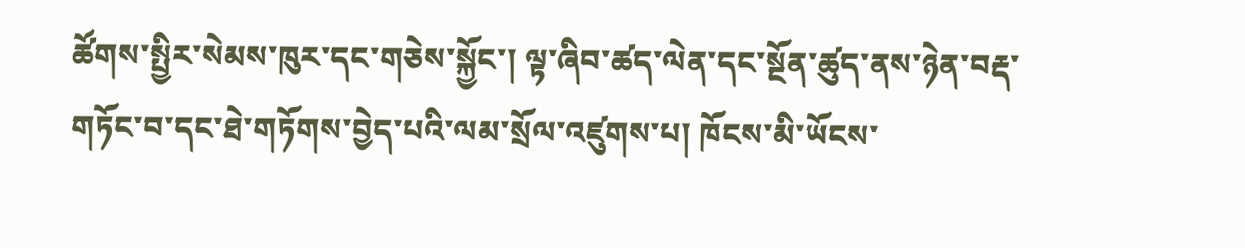ཚོགས་སྤྱིར་སེམས་ཁུར་དང་གཅེས་སྐྱོང་། ལྟ་ཞིབ་ཚད་ལེན་དང་སྔོན་ཚུད་ནས་ཉེན་བརྡ་གཏོང་བ་དང་ཐེ་གཏོགས་བྱེད་པའི་ལམ་སྲོལ་འཛུགས་པ། ཁོངས་མི་ཡོངས་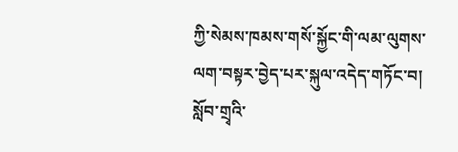ཀྱི་སེམས་ཁམས་གསོ་སྐྱོང་གི་ལམ་ལུགས་ལག་བསྟར་བྱེད་པར་སྐུལ་འདེད་གཏོང་བ། སློབ་གྲྭའི་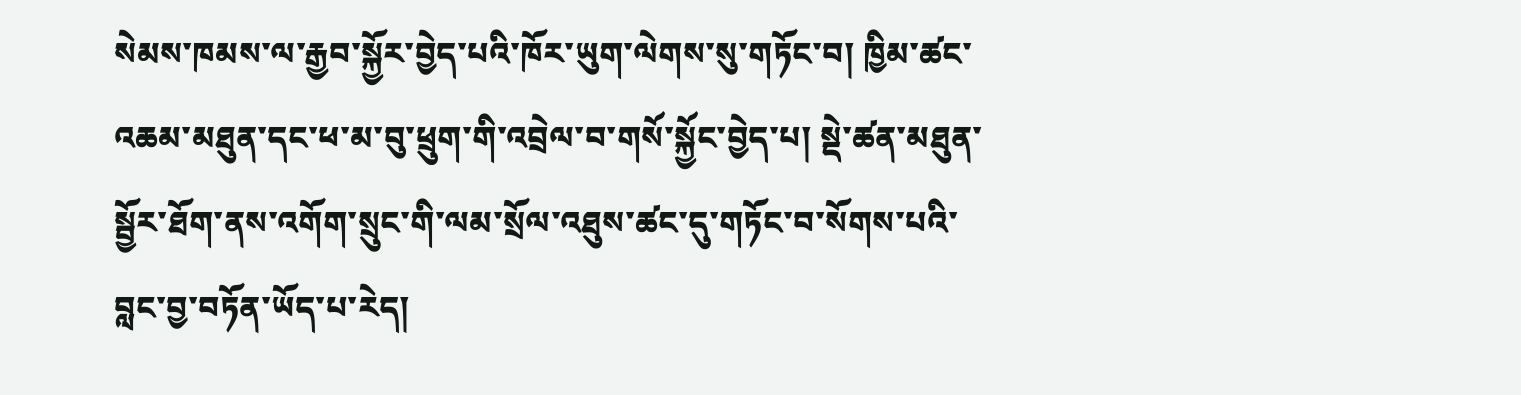སེམས་ཁམས་ལ་རྒྱབ་སྐྱོར་བྱེད་པའི་ཁོར་ཡུག་ལེགས་སུ་གཏོང་བ། ཁྱིམ་ཚང་འཆམ་མཐུན་དང་ཕ་མ་བུ་ཕྲུག་གི་འབྲེལ་བ་གསོ་སྐྱོང་བྱེད་པ། སྡེ་ཚན་མཐུན་སྦྱོར་ཐོག་ནས་འགོག་སྲུང་གི་ལམ་སྲོལ་འཐུས་ཚང་དུ་གཏོང་བ་སོགས་པའི་བླང་བྱ་བཏོན་ཡོད་པ་རེད།